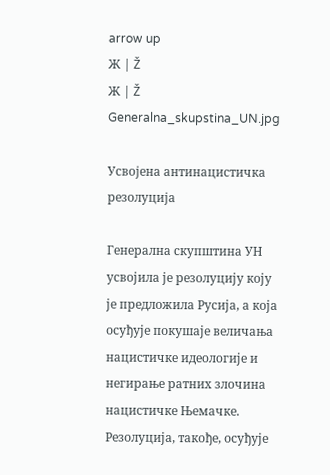arrow up
Ж | Ž
Ж | Ž
Generalna_skupstina_UN.jpg

Усвојена антинацистичка резолуција

Генерална скупштина УН усвоjила jе резолуциjу коjу jе предложила Русиjа, а коjа осуђуjе покушаjе величања нацистичке идеологиjе и негирање ратних злочина нацистичке Њемачке. Резолуциjа, такође, осуђуjе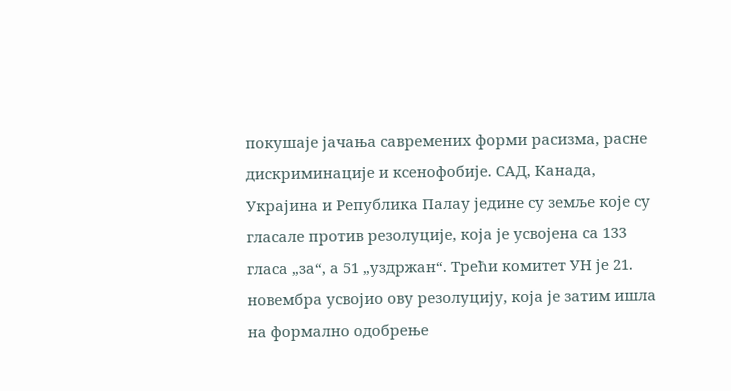покушаjе jачања савремених форми расизма, расне дискриминациjе и ксенофобиjе. САД, Канада, Украjина и Република Палау jедине су земље коjе су гласале против резолуциjе, коjа jе усвоjена са 133 гласа „за“, а 51 „уздржан“. Трећи комитет УН jе 21. новембра усвоjио ову резолуциjу, коjа jе затим ишла на формално одобрење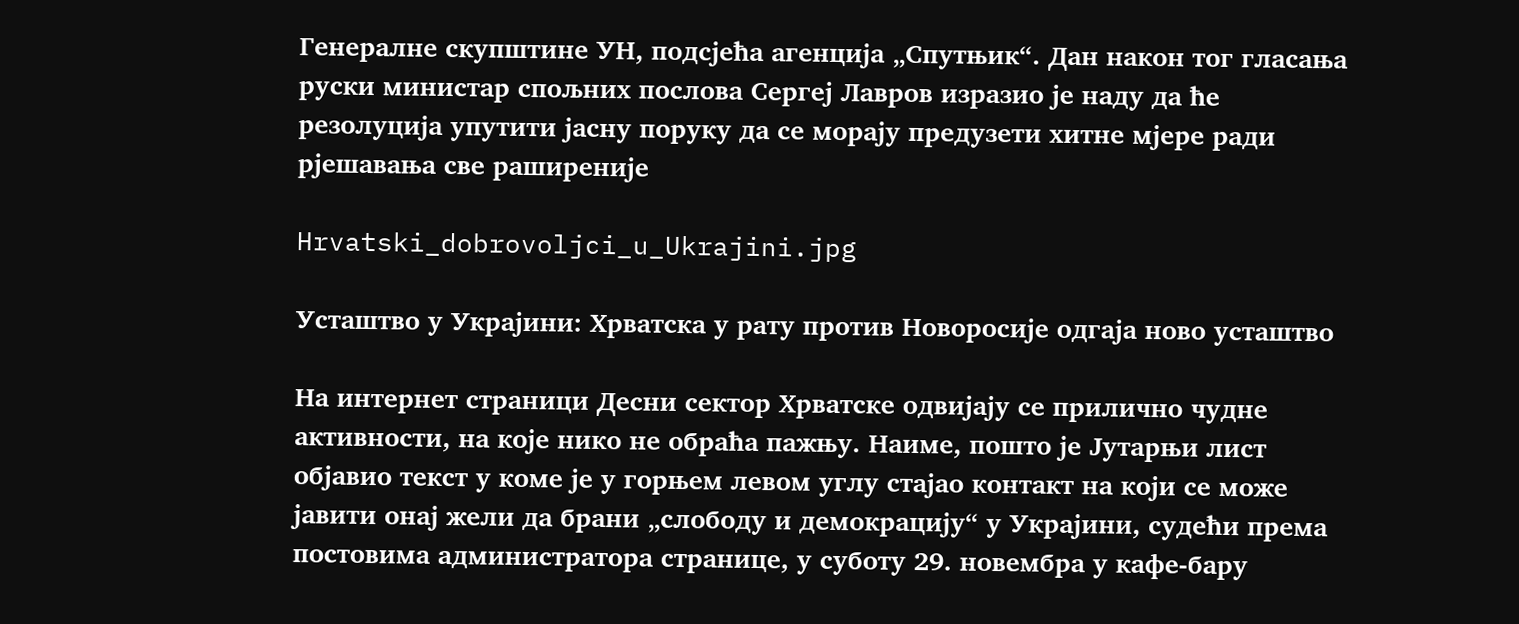Генералне скупштине УН, подсjећа агенциjа „Спутњик“. Дан након тог гласања руски министар спољних послова Сергеj Лавров изразио jе наду да ће резолуциjа упутити jасну поруку да се мораjу предузети хитне мjере ради рjешавања све раширениjе

Hrvatski_dobrovoljci_u_Ukrajini.jpg

Усташтво у Украјини: Хрватска у рату против Новоросије одгаја ново усташтво

На интернет страници Десни сектор Хрватске одвиjаjу се прилично чудне активности, на коjе нико не обраћа пажњу. Наиме, пошто jе Јутарњи лист обjавио текст у коме jе у горњем левом углу стаjао контакт на коjи се може jавити онаj жели да брани „слободу и демокрациjу“ у Украjини, судећи према постовима администратора странице, у суботу 29. новембра у кафе-бару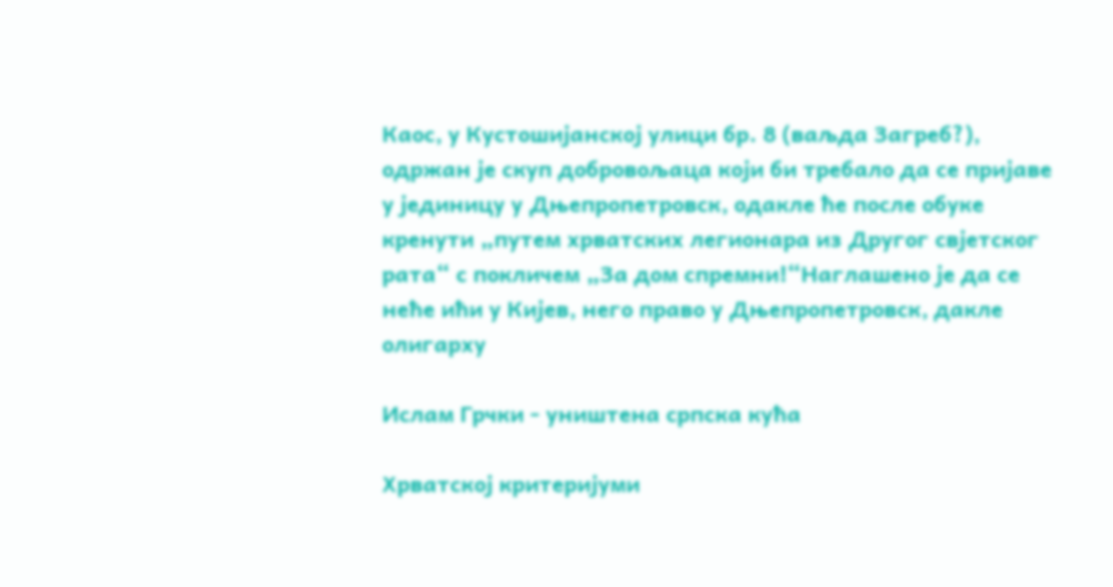Каос, у Кустошиjанскоj улици бр. 8 (ваљда Загреб?), одржан jе скуп добровољаца коjи би требало да се приjаве у jединицу у Дњепропетровск, одакле ће после обуке кренути „путем хрватских легионара из Другог свjетског рата“ с покличем „За дом спремни!“Наглашено jе да се неће ићи у Киjев, него право у Дњепропетровск, дакле олигарху

Ислам Грчки - уништена српска кућа

Хрватској критеријуми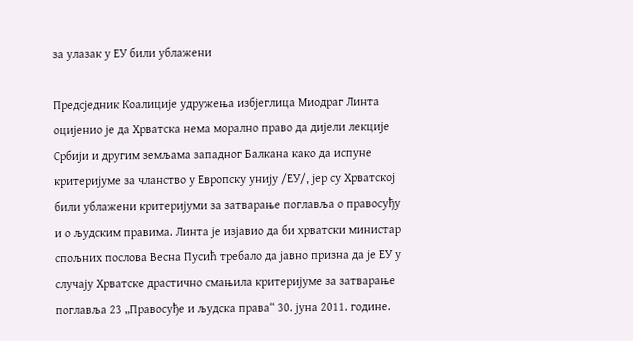за улазак у ЕУ били ублажени

Предсjедник Коалициjе удружења избjеглица Миодраг Линта оциjенио jе да Хрватска нема морално право да диjели лекциjе Србиjи и другим земљама западног Балкана како да испуне критериjуме за чланство у Европску униjу /ЕУ/, jер су Хрватскоj били ублажени критериjуми за затварање поглавља о правосуђу и о људским правима. Линта jе изjавио да би хрватски министар спољних послова Весна Пусић требало да jавно призна да jе ЕУ у случаjу Хрватске драстично смањила критериjуме за затварање поглавља 23 „Правосуђе и људска права“ 30. jуна 2011. године.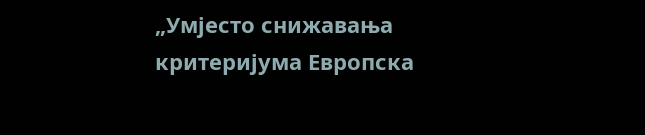„Умjесто снижавања критериjума Европска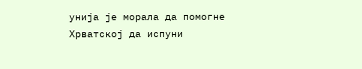униjа jе морала да помогне Хрватскоj да испуни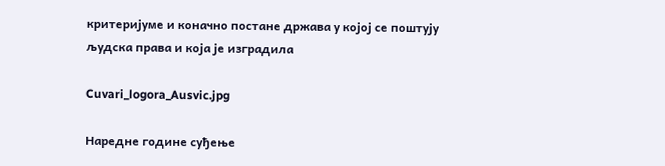критериjуме и коначно постане држава у коjоj се поштуjу људска права и коjа jе изградила

Cuvari_logora_Ausvic.jpg

Наредне године суђење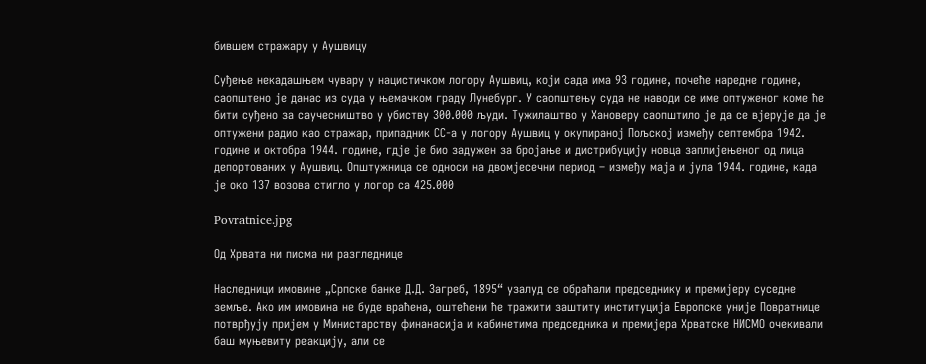бившем стражару у Аушвицу

Суђење некадашњем чувару у нацистичком логору Аушвиц, коjи сада има 93 године, почеће наредне године, саопштено jе данас из суда у њемачком граду Лунебург. У саопштењу суда не наводи се име оптуженог коме ће бити суђено за саучесништво у убиству 300.000 људи. Тужилаштво у Хановеру саопштило jе да се вjеруjе да jе оптужени радио као стражар, припадник СС-а у логору Аушвиц у окупираноj Пољскоj између септембра 1942. године и октобра 1944. године, гдjе jе био задужен за броjање и дистрибуциjу новца заплиjењеног од лица депортованих у Аушвиц. Општужница се односи на двомjесечни период – између маjа и jула 1944. године, када jе око 137 возова стигло у логор са 425.000

Povratnice.jpg

Од Хрвата ни писма ни разгледнице

Наследници имовине „Српске банке Д.Д. Загреб, 1895“ узалуд се обраћали председнику и премиjеру суседне земље. Ако им имовина не буде враћена, оштећени ће тражити заштиту институциjа Европске униjе Повратнице потврђуjу приjем у Министарству финанасиjа и кабинетима председника и премиjера Хрватске НИСМО очекивали баш муњевиту реакциjу, али се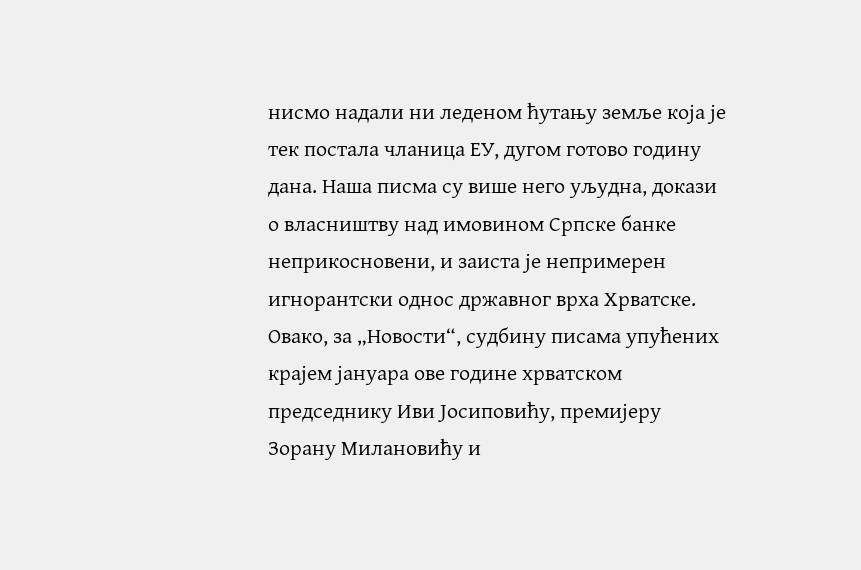нисмо надали ни леденом ћутању земље коjа jе тек постала чланица ЕУ, дугом готово годину дана. Наша писма су више него уљудна, докази о власништву над имовином Српске банке неприкосновени, и заиста jе непримерен игнорантски однос државног врха Хрватске. Овако, за „Новости“, судбину писама упућених краjем jануара ове године хрватском председнику Иви Јосиповићу, премиjеру Зорану Милановићу и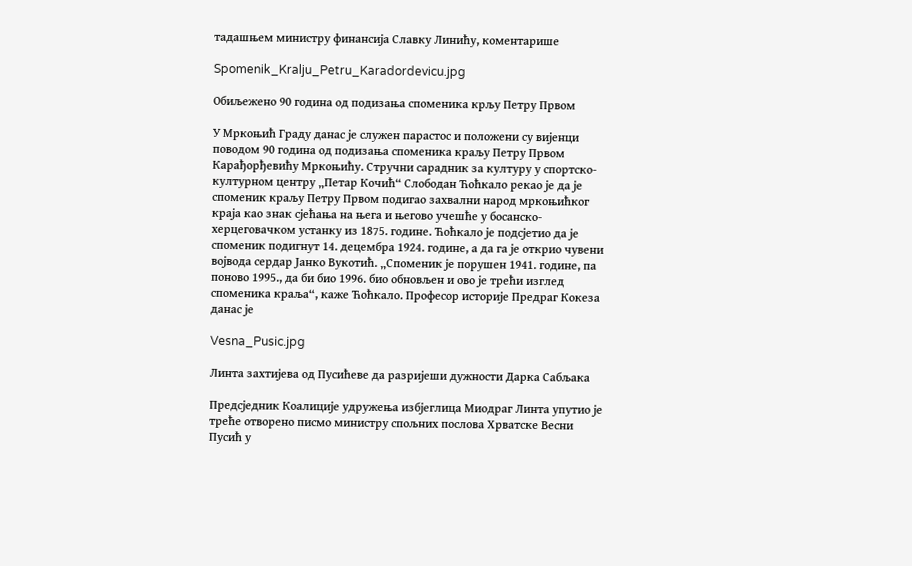тадашњем министру финансиjа Славку Линићу, коментарише

Spomenik_Kralju_Petru_Karadordevicu.jpg

Обиљежено 90 година од подизања споменика крљу Петру Првом

У Мркоњић Граду данас jе служен парастос и положени су виjенци поводом 90 година од подизања споменика краљу Петру Првом Карађорђевићу Мркоњићу. Стручни сарадник за културу у спортско-културном центру „Петар Кочић“ Слободан Ћоћкало рекао jе да jе споменик краљу Петру Првом подигао захвални народ мркоњићког краjа као знак сjећања на њега и његово учешће у босанско-херцеговачком устанку из 1875. године. Ћоћкало jе подсjетио да jе споменик подигнут 14. децембра 1924. године, а да га jе открио чувени воjвода сердар Јанко Вукотић. „Споменик jе порушен 1941. године, па поново 1995., да би био 1996. био обновљен и ово jе трећи изглед споменика краља“, каже Ћоћкало. Професор историjе Предраг Кокеза данас jе

Vesna_Pusic.jpg

Линта захтијева од Пусићеве да разријеши дужности Дарка Сабљака

Предсjедник Коалициjе удружења избjеглица Миодраг Линта упутио jе треће отворено писмо министру спољних послова Хрватске Весни Пусић у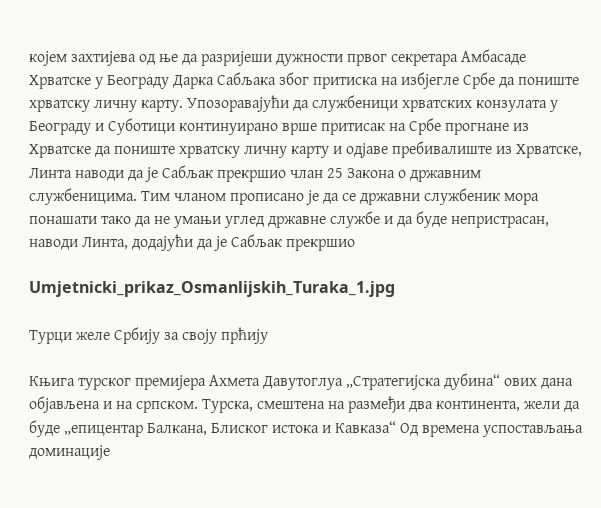коjем захтиjева од ње да разриjеши дужности првог секретара Амбасаде Хрватске у Београду Дарка Сабљака због притиска на избjегле Србе да пониште хрватску личну карту. Упозораваjући да службеници хрватских конзулата у Београду и Суботици континуирано врше притисак на Србе прогнане из Хрватске да пониште хрватску личну карту и одjаве пребивалиште из Хрватске, Линта наводи да jе Сабљак прекршио члан 25 Закона о државним службеницима. Тим чланом прописано jе да се државни службеник мора понашати тако да не умањи углед државне службе и да буде непристрасан, наводи Линта, додаjући да jе Сабљак прекршио

Umjetnicki_prikaz_Osmanlijskih_Turaka_1.jpg

Турци желе Србију за своју прћију

Књига турског премиjера Ахмета Давутоглуа „Стратегиjска дубина“ ових дана обjављена и на српском. Турска, смештена на размеђи два континента, жели да буде „епицентар Балкана, Блиског истока и Кавказа“ Од времена успостављања доминациjе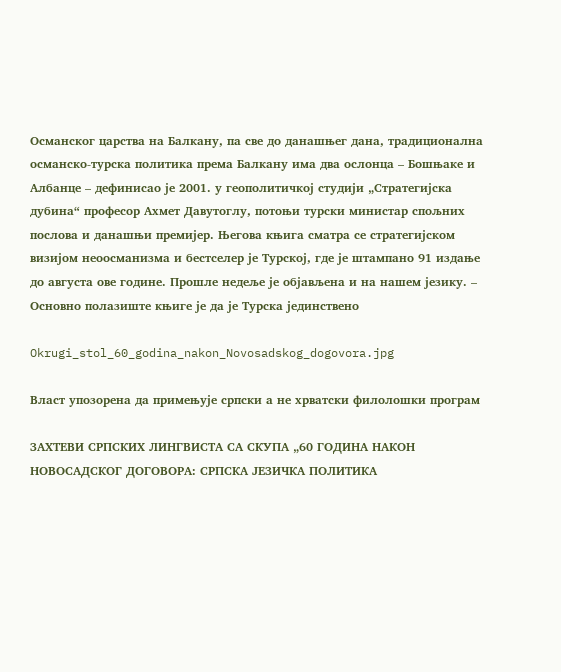Османског царства на Балкану, па све до данашњег дана, традиционална османско-турска политика према Балкану има два ослонца – Бошњаке и Албанце – дефинисао jе 2001. у геополитичкоj студиjи „Стратегиjска дубина“ професор Ахмет Давутоглу, потоњи турски министар спољних послова и данашњи премиjер. Његова књига сматра се стратегиjском визиjом неоосманизма и бестселер jе Турскоj, где jе штампано 91 издање до августа ове године. Прошле недеље jе обjављена и на нашем jезику. – Основно полазиште књиге jе да jе Турска jединствено

Okrugi_stol_60_godina_nakon_Novosadskog_dogovora.jpg

Власт упозорена да примењује српски а не хрватски филолошки програм

ЗАХТЕВИ СРПСКИХ ЛИНГВИСТА СА СКУПА „60 ГОДИНА НАКОН НОВОСАДСКОГ ДОГОВОРА: СРПСКА ЈЕЗИЧКА ПОЛИТИКА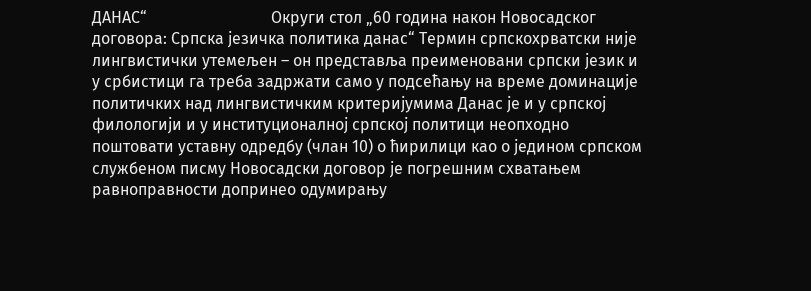ДАНАС“                               Округи стол „60 година након Новосадског договора: Српска jезичка политика данас“ Термин српскохрватски ниjе лингвистички утемељен – он представља преименовани српски jезик и у србистици га треба задржати само у подсећању на време доминациjе политичких над лингвистичким критериjумима Данас jе и у српскоj филологиjи и у институционалноj српскоj политици неопходно поштовати уставну одредбу (члан 10) о ћирилици као о jедином српском службеном писму Новосадски договор jе погрешним схватањем равноправности допринео одумирању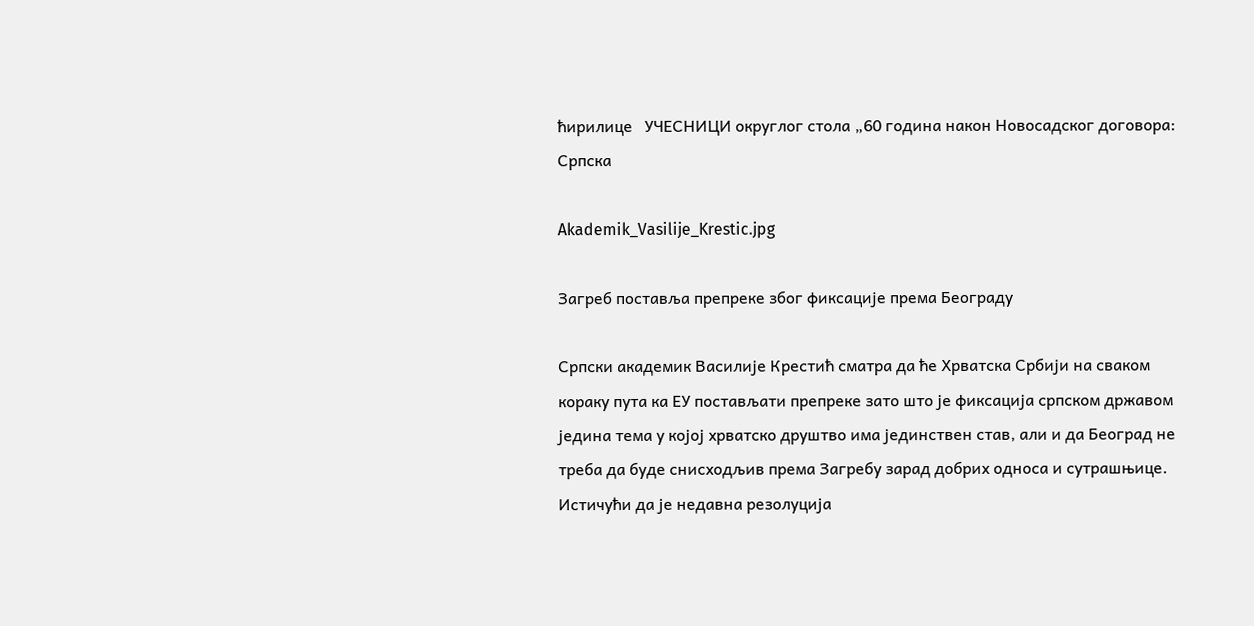ћирилице   УЧЕСНИЦИ округлог стола „60 година након Новосадског договора: Српска

Akademik_Vasilije_Krestic.jpg

Загреб поставља препреке због фиксације према Београду

Српски академик Василиjе Крестић сматра да ће Хрватска Србиjи на сваком кораку пута ка ЕУ постављати препреке зато што jе фиксациjа српском државом jедина тема у коjоj хрватско друштво има jединствен став, али и да Београд не треба да буде снисходљив према Загребу зарад добрих односа и сутрашњице. Истичући да jе недавна резолуциjа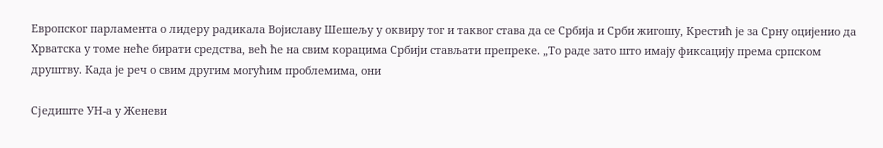Европског парламента о лидеру радикала Воjиславу Шешељу у оквиру тог и таквог става да се Србиjа и Срби жигошу, Крестић jе за Срну оциjенио да Хрватска у томе неће бирати средства, већ ће на свим корацима Србиjи стављати препреке. „То раде зато што имаjу фиксациjу према српском друштву. Када jе реч о свим другим могућим проблемима, они

Сједиште УН-а у Женеви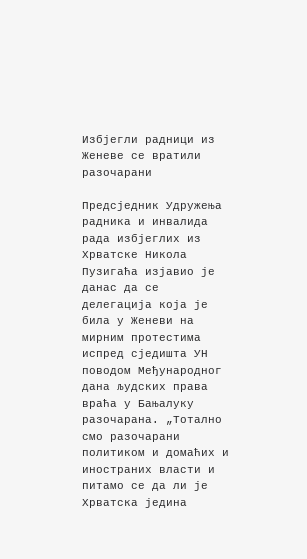Избјегли радници из Женеве се вратили разочарани

Предсjедник Удружења радника и инвалида рада избjеглих из Хрватске Никола Пузигаћа изjавио jе данас да се делегациjа коjа jе била у Женеви на мирним протестима испред сjедишта УН поводом Међународног дана људских права враћа у Бањалуку разочарана. „Тотално смо разочарани политиком и домаћих и иностраних власти и питамо се да ли jе Хрватска jедина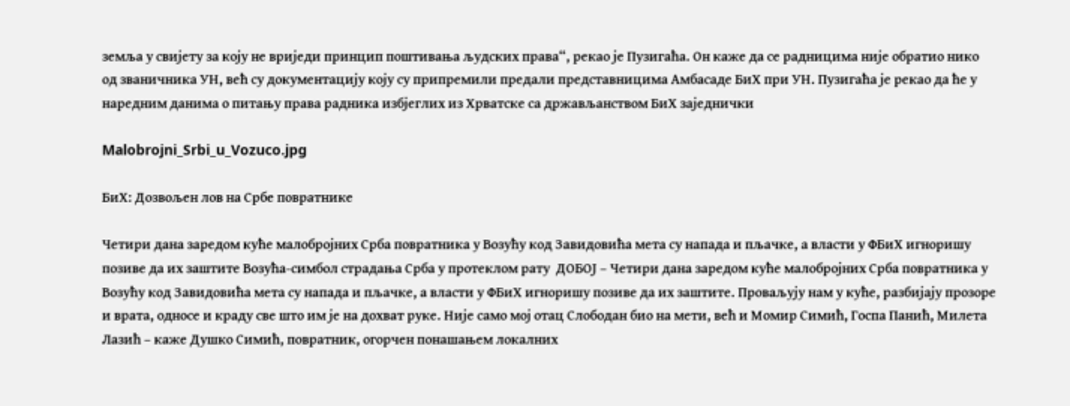земља у свиjету за коjу не вриjеди принцип поштивања људских права“, рекао jе Пузигаћа. Он каже да се радницима ниjе обратио нико од званичника УН, већ су документациjу коjу су припремили предали представницима Амбасаде БиХ при УН. Пузигаћа jе рекао да ће у наредним данима о питању права радника избjеглих из Хрватске са држављанством БиХ заjеднички

Malobrojni_Srbi_u_Vozuco.jpg

БиХ: Дозвољен лов на Србе повратнике

Четири дана заредом куће малоброjних Срба повратника у Возућу код Завидовића мета су напада и пљачке, а власти у ФБиХ игноришу позиве да их заштите Возућа-симбол страдања Срба у протеклом рату  ДОБОЈ – Четири дана заредом куће малоброjних Срба повратника у Возућу код Завидовића мета су напада и пљачке, а власти у ФБиХ игноришу позиве да их заштите. Проваљуjу нам у куће, разбиjаjу прозоре и врата, односе и краду све што им jе на дохват руке. Ниjе само моj отац Слободан био на мети, већ и Момир Симић, Госпа Панић, Милета Лазић – каже Душко Симић, повратник, огорчен понашањем локалних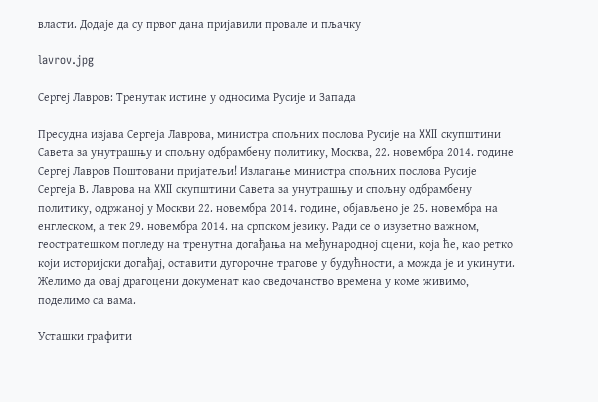власти. Додаjе да су првог дана приjавили провале и пљачку

lavrov.jpg

Сергеј Лавров: Тренутак истине у односима Русије и Запада

Пресудна изjава Сергеjа Лаврова, министра спољних послова Русиjе на XXII скупштини Савета за унутрашњу и спољну одбрамбену политику, Москва, 22. новембра 2014. године Сергеj Лавров Поштовани приjатељи! Излагање министра спољних послова Русиjе Сергеjа В. Лаврова на XXII скупштини Савета за унутрашњу и спољну одбрамбену политику, одржаноj у Москви 22. новембра 2014. године, обjављено jе 25. новембра на енглеском, а тек 29. новембра 2014. на српском jезику. Ради се о изузетно важном, геостратешком погледу на тренутна догађања на међународноj сцени, коjа ће, као ретко коjи историjски догађаj, оставити дугорочне трагове у будућности, а можда jе и укинути. Желимо да оваj драгоцени докуменат као сведочанство времена у коме живимо, поделимо са вама.

Усташки графити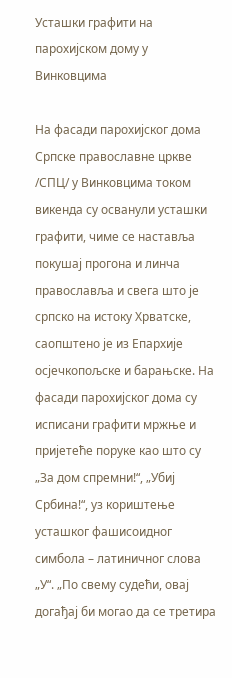Усташки графити на парохијском дому у Винковцима

На фасади парохиjског дома Српске православне цркве /СПЦ/ у Винковцима током викенда су осванули усташки графити, чиме се наставља покушаj прогона и линча православља и свега што jе српско на истоку Хрватске, саопштено jе из Епархиjе осjечкопољске и барањске. На фасади парохиjског дома су исписани графити мржње и приjетеће поруке као што су „За дом спремни!“, „Убиj Србина!“, уз кориштење усташког фашисоидног симбола – латиничног слова „У“. „По свему судећи, оваj догађаj би могао да се третира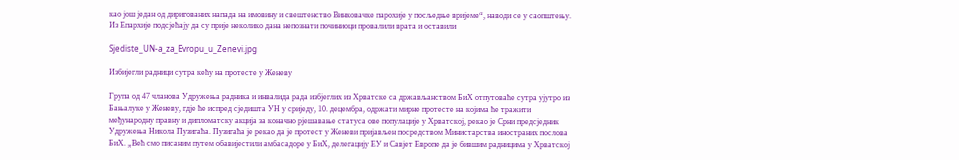као jош jедан од диригованих напада на имовину и свештенство Винковачке парохиjе у посљедње вриjеме“, наводи се у саопштењу. Из Епархиjе подсjећаjу да су приjе неколико дана непознати починиоци провалили врата и оставили

Sjediste_UN-a_za_Evropu_u_Zenevi.jpg

Избијегли радници сутра кећу на протесте у Женеву

Група од 47 чланова Удружења радника и инвалида рада избjеглих из Хрватске са држављанством БиХ отпутоваће сутра уjутро из Бањалуке у Женеву, гдjе ће испред сjедишта УН у сриjеду, 10. децембра, одржати мирне протесте на коjима ће тражити међународну правну и дипломатску акциjа за коначно рjешавање статуса ове популациjе у Хрватскоj, рекао jе Срни предсjедник Удружења Никола Пузигаћа. Пузигаћа jе рекао да jе протест у Женеви приjављен посредством Министарства иностраних послова БиХ. „Већ смо писаним путем обавиjестили амбасадоре у БиХ, делегациjу ЕУ и Савjет Европе да jе бившим радницима у Хрватскоj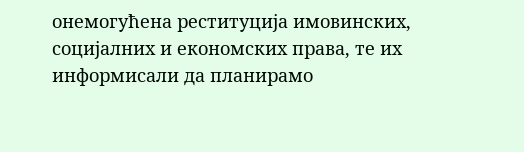онемогућена реституциjа имовинских, социjалних и економских права, те их информисали да планирамо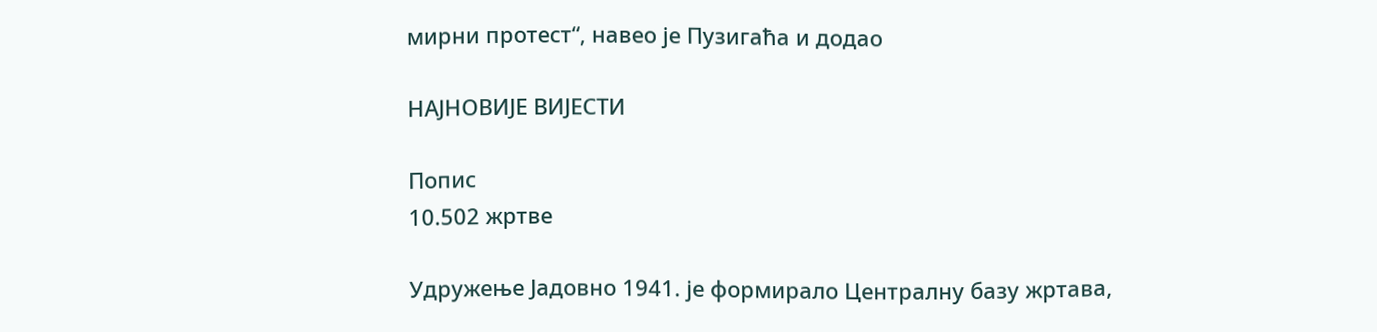мирни протест“, навео jе Пузигаћа и додао

НАЈНОВИЈЕ ВИЈЕСТИ

Попис
10.502 жртве

Удружење Јадовно 1941. је формирало Централну базу жртава,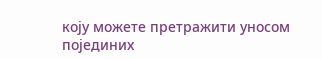коју можете претражити уносом појединих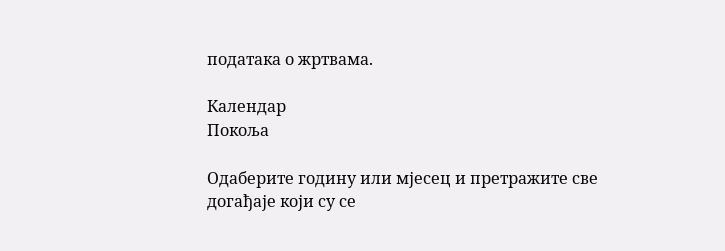података о жртвама.

Календар
Покоља

Одаберите годину или мјесец и претражите све догађаје који су се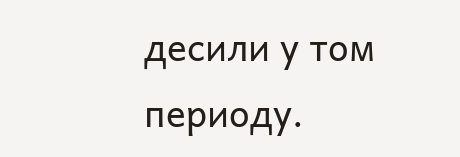десили у том периоду.